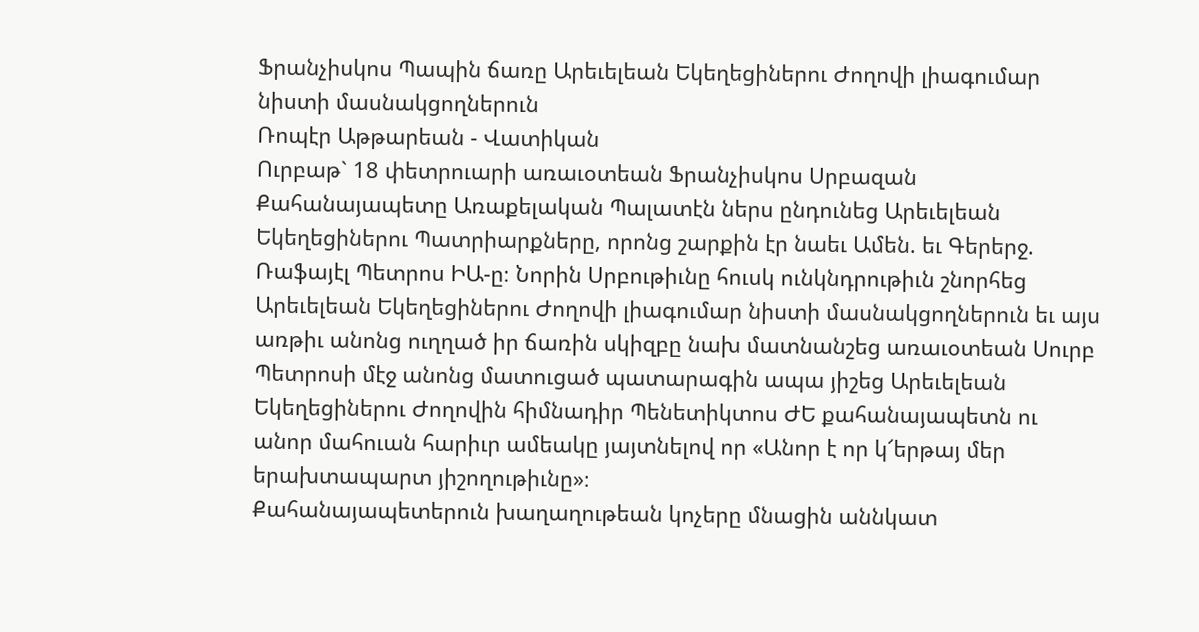Ֆրանչիսկոս Պապին ճառը Արեւելեան Եկեղեցիներու Ժողովի լիագումար նիստի մասնակցողներուն
Ռոպէր Աթթարեան - Վատիկան
Ուրբաթ` 18 փետրուարի առաւօտեան Ֆրանչիսկոս Սրբազան Քահանայապետը Առաքելական Պալատէն ներս ընդունեց Արեւելեան Եկեղեցիներու Պատրիարքները, որոնց շարքին էր նաեւ Ամեն. եւ Գերերջ. Ռաֆայէլ Պետրոս ԻԱ-ը։ Նորին Սրբութիւնը հուսկ ունկնդրութիւն շնորհեց Արեւելեան Եկեղեցիներու Ժողովի լիագումար նիստի մասնակցողներուն եւ այս առթիւ անոնց ուղղած իր ճառին սկիզբը նախ մատնանշեց առաւօտեան Սուրբ Պետրոսի մէջ անոնց մատուցած պատարագին ապա յիշեց Արեւելեան Եկեղեցիներու Ժողովին հիմնադիր Պենետիկտոս ԺԵ քահանայապետն ու անոր մահուան հարիւր ամեակը յայտնելով որ «Անոր է որ կ՜երթայ մեր երախտապարտ յիշողութիւնը»։
Քահանայապետերուն խաղաղութեան կոչերը մնացին աննկատ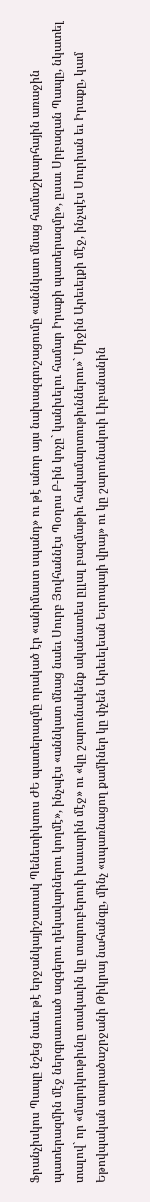Ֆրանչիսկոս Պապը նշեց նաեւ թէ երջանկայիշատակ Պենետիկտոս ԺԵ պատերազմը որակած էր «անիմաստ սպանդ» ու թէ անոր այս նախազգուշացումը «աննկատ մնաց համաշխարհային առաջին պատերազմին մէջ ներգրաւուած ազգերու ղեկավարներու կողմէ», ինչպէս «աննկատ մնաց նաեւ Սուրբ Յովհաննէս Պօղոս Բ-ին կոչը` կանխելու համար Իրաքի պատերազմը», ըսաւ Սրբազան Պապը, նկատել տալով` որ «մարդկութիւնը տակաւին կը տարուբերուի խաւարին մէջ» ու «կը շարունակենք ականատես ըլլալ բազմաթիւ հակամարտութիւններու»` Միջին Արեւելքի մէջ, ինչպէս Սուրիան եւ Իրաքը, կամ Եթովպական տարածաշրջանի Թիկրայ նահանգը, մինչ «սպառնացող քամիներ կը փչեն Արեւելեան Եւրոպայի վրայ» ու կը շարունակուի Լիբանանին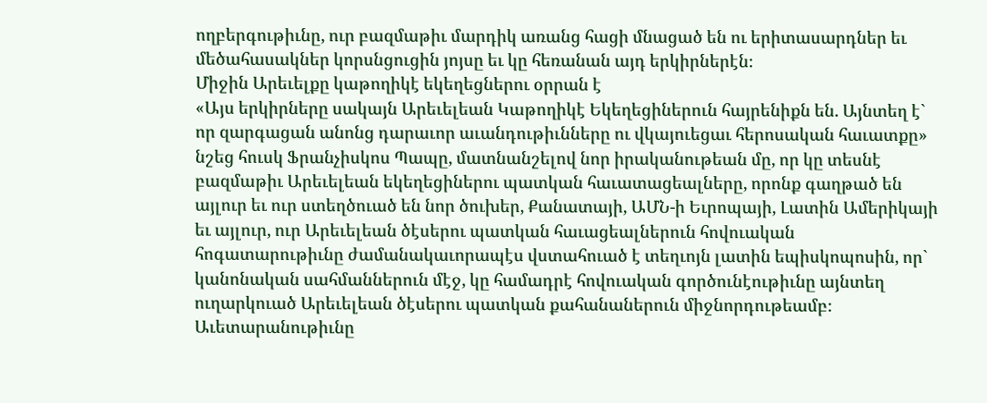ողբերգութիւնը, ուր բազմաթիւ մարդիկ առանց հացի մնացած են ու երիտասարդներ եւ մեծահասակներ կորսնցուցին յոյսը եւ կը հեռանան այդ երկիրներէն։
Միջին Արեւելքը կաթողիկէ եկեղեցներու օրրան է
«Այս երկիրները սակայն Արեւելեան Կաթողիկէ Եկեղեցիներուն հայրենիքն են. Այնտեղ է` որ զարգացան անոնց դարաւոր աւանդութիւնները ու վկայուեցաւ հերոսական հաւատքը» նշեց հուսկ Ֆրանչիսկոս Պապը, մատնանշելով նոր իրականութեան մը, որ կը տեսնէ բազմաթիւ Արեւելեան եկեղեցիներու պատկան հաւատացեալները, որոնք գաղթած են այլուր եւ ուր ստեղծուած են նոր ծուխեր, Քանատայի, ԱՄՆ-ի Եւրոպայի, Լատին Ամերիկայի եւ այլուր, ուր Արեւելեան ծէսերու պատկան հաւացեալներուն հովուական հոգատարութիւնը ժամանակաւորապէս վստահուած է տեղւոյն լատին եպիսկոպոսին, որ` կանոնական սահմաններուն մէջ, կը համադրէ հովուական գործունէութիւնը այնտեղ ուղարկուած Արեւելեան ծէսերու պատկան քահանաներուն միջնորդութեամբ։
Աւետարանութիւնը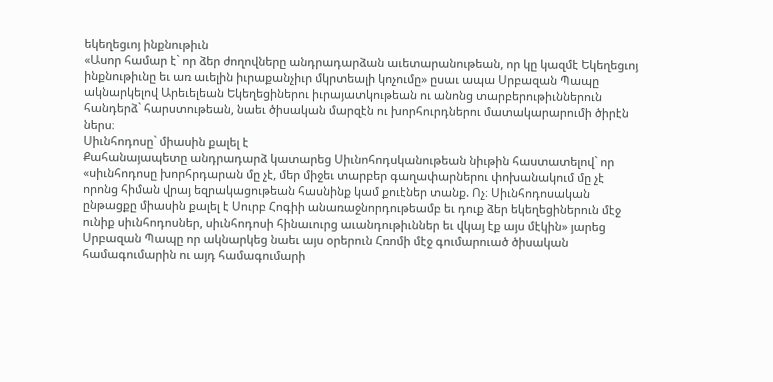եկեղեցւոյ ինքնութիւն
«Ասոր համար է` որ ձեր ժողովները անդրադարձան աւետարանութեան, որ կը կազմէ Եկեղեցւոյ ինքնութիւնը եւ առ աւելին իւրաքանչիւր մկրտեալի կոչումը» ըսաւ ապա Սրբազան Պապը ակնարկելով Արեւելեան Եկեղեցիներու իւրայատկութեան ու անոնց տարբերութիւններուն հանդերձ` հարստութեան, նաեւ ծիսական մարզէն ու խորհուրդներու մատակարարումի ծիրէն ներս։
Սիւնհոդոսը` միասին քալել է
Քահանայապետը անդրադարձ կատարեց Սիւնոհոդսկանութեան նիւթին հաստատելով` որ «սիւնհոդոսը խորհրդարան մը չէ, մեր միջեւ տարբեր գաղափարներու փոխանակում մը չէ որոնց հիման վրայ եզրակացութեան հասնինք կամ քուէներ տանք. Ոչ։ Սիւնհոդոսական ընթացքը միասին քալել է Սուրբ Հոգիի անառաջնորդութեամբ եւ դուք ձեր եկեղեցիներուն մէջ ունիք սիւնհոդոսներ, սիւնհոդոսի հինաւուրց աւանդութիւններ եւ վկայ էք այս մէկին» յարեց Սրբազան Պապը որ ակնարկեց նաեւ այս օրերուն Հռոմի մէջ գումարուած ծիսական համագումարին ու այդ համագումարի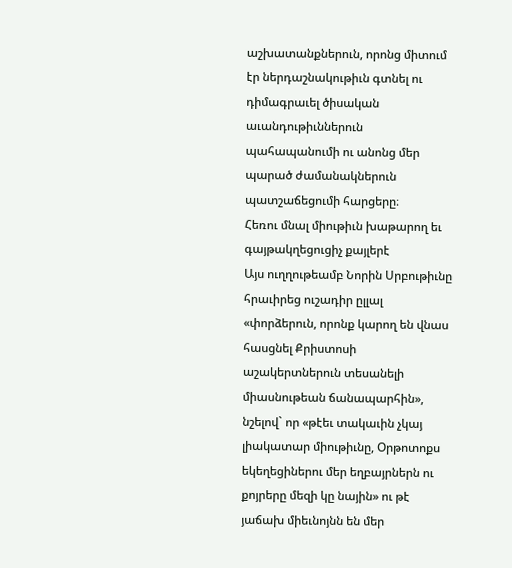աշխատանքներուն, որոնց միտում էր ներդաշնակութիւն գտնել ու դիմագրաւել ծիսական աւանդութիւններուն պահապանումի ու անոնց մեր պարած ժամանակներուն պատշաճեցումի հարցերը։
Հեռու մնալ միութիւն խաթարող եւ գայթակղեցուցիչ քայլերէ
Այս ուղղութեամբ Նորին Սրբութիւնը հրաւիրեց ուշադիր ըլլալ «փորձերուն, որոնք կարող են վնաս հասցնել Քրիստոսի աշակերտներուն տեսանելի միասնութեան ճանապարհին», նշելով` որ «թէեւ տակաւին չկայ լիակատար միութիւնը, Օրթոտոքս եկեղեցիներու մեր եղբայրներն ու քոյրերը մեզի կը նային» ու թէ յաճախ միեւնոյնն են մեր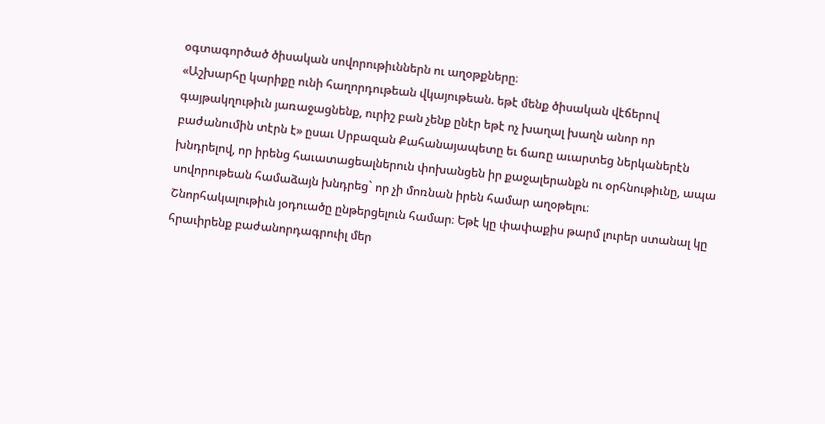օգտագործած ծիսական սովորութիւններն ու աղօթքները։
«Աշխարհը կարիքը ունի հաղորդութեան վկայութեան. եթէ մենք ծիսական վէճերով գայթակղութիւն յառաջացնենք, ուրիշ բան չենք ընէր եթէ ոչ խաղալ խաղն անոր որ բաժանումին տէրն է» ըսաւ Սրբազան Քահանայապետը եւ ճառը աւարտեց ներկաներէն խնդրելով, որ իրենց հաւատացեալներուն փոխանցեն իր քաջալերանքն ու օրհնութիւնը, ապա սովորութեան համաձայն խնդրեց` որ չի մոռնան իրեն համար աղօթելու։
Շնորհակալութիւն յօդուածը ընթերցելուն համար։ Եթէ կը փափաքիս թարմ լուրեր ստանալ կը հրաւիրենք բաժանորդագրուիլ մեր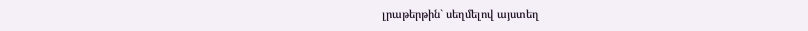լրաթերթին` սեղմելով այստեղ